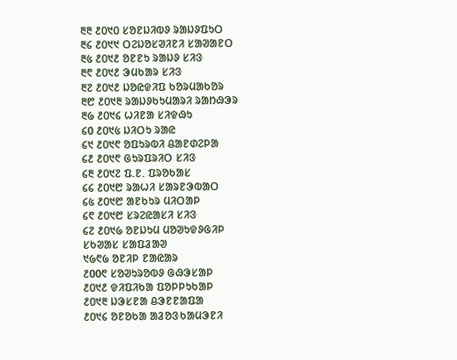᱓᱓ ᱒᱐᱑᱐ ᱥᱚᱱᱡᱤᱵᱽ ᱨᱟᱡᱽᱯᱩᱛ
᱓᱔ ᱒᱐᱑᱑ ᱛᱮᱡᱚᱥᱣᱤᱱᱤ ᱥᱟᱣᱟᱱᱛ
᱓᱕ ᱒᱐᱑᱒ ᱚᱱᱱᱩ ᱨᱟᱡᱽ ᱥᱤᱝ
᱓᱖ ᱒᱐᱑᱒ ᱳᱢᱠᱟᱨ ᱥᱤᱝ
᱓᱗ ᱒᱐᱑᱒ ᱡᱚᱭᱫᱤᱯ ᱠᱚᱨᱢᱟᱠᱚᱨ
᱓᱘ ᱒᱐᱑᱓ ᱨᱟᱡᱽᱠᱩᱢᱟᱨᱤ ᱨᱟᱴᱷᱳᱨ
᱓᱙ ᱒᱐᱑᱔ ᱦᱤᱱᱟ ᱥᱤᱫᱷᱩ
᱔0 ᱒᱐᱑᱕ ᱡᱤᱛᱩ ᱨᱟᱭ
᱔᱑ ᱒᱐᱑᱖ ᱚᱯᱩᱨᱵᱤ ᱪᱟᱱᱰᱮᱞᱟ
᱔᱒ ᱒᱐᱑᱖ ᱜᱩᱨᱯᱨᱤᱛ ᱥᱤᱝ
᱔᱓ ᱒᱐᱑᱗ ᱯ.ᱱ. ᱯᱨᱚᱠᱟᱥ
᱔᱔ ᱒᱐᱑᱘ ᱨᱟᱦᱤ ᱥᱟᱨᱱᱳᱵᱟᱛ
᱔᱕ ᱒᱐᱑᱘ ᱟᱱᱠᱩᱨ ᱢᱤᱛᱟᱞ
᱔᱖ ᱒᱐᱑᱘ ᱥᱨᱮᱭᱟᱥᱤ ᱥᱤᱝ
᱔᱗ ᱒᱐᱑᱙ ᱚᱱᱡᱩᱢ ᱢᱚᱣᱩᱫᱽᱜᱤᱞ
ᱥᱠᱣᱟᱥ ᱥᱟᱯᱲᱟᱣ
᱑᱙᱖᱙ ᱚᱱᱤᱞ ᱱᱟᱭᱟᱨ
᱒00᱖ ᱥᱚᱣᱩᱨᱚᱵᱽ ᱜᱷᱳᱥᱟᱞ
᱒᱐᱑᱒ ᱫᱤᱯᱤᱠᱟ ᱯᱚᱞᱞᱩᱠᱟᱞ
᱒᱐᱑᱓ ᱡᱳᱥᱱᱟ ᱪᱳᱱᱱᱟᱯᱟ
᱒᱐᱑᱔ ᱚᱱᱚᱠᱟ ᱟᱲᱚᱝᱠᱟᱢᱳᱱᱤ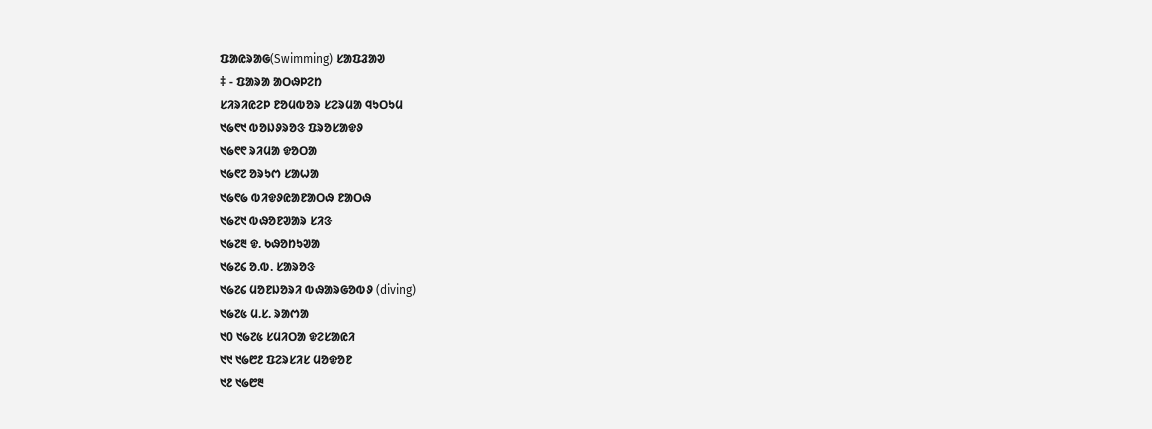ᱯᱟᱭᱨᱟᱜ(Swimming) ᱥᱟᱯᱲᱟᱣ
‡ - ᱯᱟᱨᱟ ᱟᱛᱷᱞᱮᱴ
ᱥᱤᱨᱤᱭᱮᱞ ᱱᱚᱢᱵᱚᱨ ᱥᱮᱨᱢᱟ ᱧᱩᱛᱩᱢ
᱑᱙᱖᱑ ᱵᱚᱡᱽᱨᱚᱝ ᱯᱨᱚᱥᱟᱫᱽ
᱑᱙᱖᱖ ᱨᱤᱢᱟ ᱫᱚᱛᱟ
᱑᱙᱖᱗ ᱚᱨᱩᱬ ᱥᱟᱦᱟ
᱑᱙᱖᱙ ᱵᱤᱫᱽᱭᱟᱱᱟᱛᱷ ᱱᱟᱛᱷ
᱑᱙᱗᱑ ᱵᱷᱚᱱᱣᱟᱨ ᱥᱤᱝ
᱑᱙᱗᱓ ᱫ. ᱠᱷᱚᱴᱩᱣᱟ
᱑᱙᱗᱔ ᱚ.ᱵ. ᱥᱟᱨᱚᱝ
᱑᱙᱗᱔ ᱢᱚᱱᱡᱚᱨᱤ ᱵᱷᱟᱨᱜᱚᱵᱽ (diving)
᱑᱙᱗᱕ ᱢ.ᱥ. ᱨᱟᱬᱟ
᱑0 ᱑᱙᱗᱕ ᱥᱢᱤᱛᱟ ᱫᱮᱥᱟᱭᱤ
᱑᱑ ᱑᱙᱘᱒ ᱯᱮᱨᱥᱤᱥ ᱢᱚᱫᱚᱱ
᱑᱒ ᱑᱙᱘᱓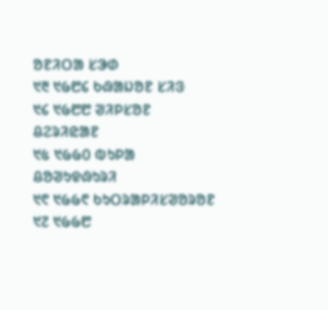ᱚᱱᱤᱛᱟ ᱥᱳᱰ
᱑᱓ ᱑᱙᱘᱔ ᱠᱷᱟᱡᱚᱱ ᱥᱤᱝ
᱑᱔ ᱑᱙᱘᱘ ᱣᱤᱞᱥᱚᱱ ᱪᱮᱨᱤᱭᱟᱱ
᱑᱕ ᱑᱙᱙᱐ ᱵᱩᱞᱟ ᱪᱚᱣᱩᱫᱷᱩᱨᱤ
᱑᱖ ᱑᱙᱙᱖ ᱠᱩᱛᱨᱟᱞᱤᱥᱣᱚᱨᱚᱱ
᱑᱗ ᱑᱙᱙᱘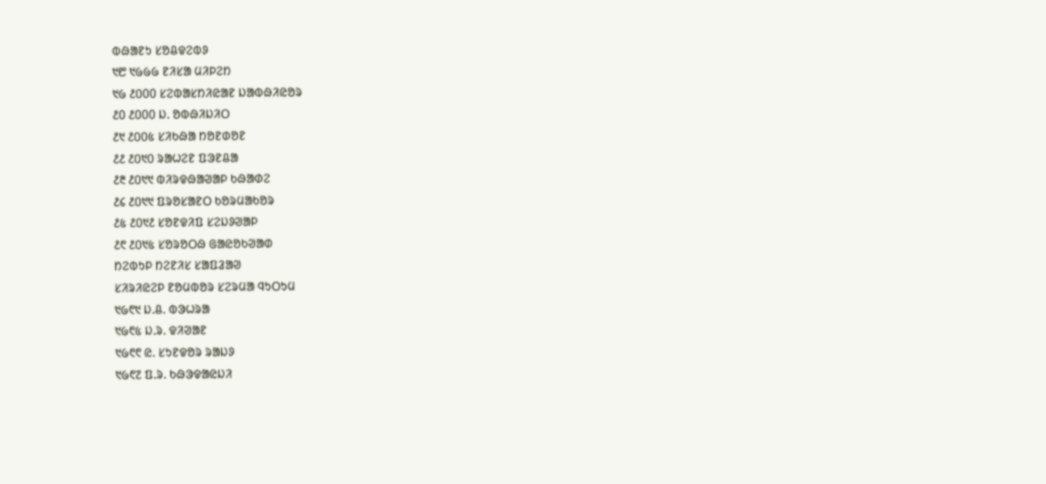ᱵᱷᱟᱱᱩ ᱥᱚᱪᱫᱮᱵᱽ
᱑᱘ ᱑᱙᱙᱙ ᱱᱤᱥᱟ ᱢᱤᱞᱮᱴ
᱑᱙ ᱒᱐00 ᱥᱮᱵᱟᱥᱴᱤᱭᱟᱱ ᱡᱟᱵᱷᱤᱭᱚᱨ
᱒0 ᱒000 ᱡ. ᱚᱵᱷᱤᱡᱤᱛ
᱒᱑ ᱒᱐᱐᱕ ᱥᱤᱠᱷᱟ ᱴᱚᱱᱰᱚᱱ
᱒᱒ ᱒᱐᱑᱐ ᱨᱟᱦᱮᱱ ᱯᱳᱱᱪᱟ
᱒᱓ ᱒᱐᱑᱑ ᱵᱤᱨᱫᱷᱟᱣᱟᱞ ᱠᱷᱟᱰᱮ
᱒᱔ ᱒᱐᱑᱑ ᱯᱨᱚᱥᱟᱱᱛ ᱠᱚᱨᱢᱟᱠᱚᱨ
᱒᱕ ᱒᱐᱑᱒ ᱥᱚᱱᱫᱤᱯ ᱥᱮᱡᱽᱣᱟᱞ
᱒᱖ ᱒᱐᱑᱕ ᱥᱚᱨᱚᱛᱷ ᱜᱟᱭᱚᱠᱣᱟᱰ
ᱴᱮᱵᱩᱞ ᱴᱮᱱᱤᱥ ᱥᱟᱯᱲᱟᱣ
ᱥᱤᱨᱤᱭᱮᱞ ᱱᱚᱢᱵᱚᱨ ᱥᱮᱨᱢᱟ ᱧᱩᱛᱩᱢ
᱑᱙᱖᱑ ᱡ.ᱪ. ᱵᱳᱦᱨᱟ
᱑᱙᱖᱕ ᱡ.ᱨ. ᱫᱤᱣᱟᱱ
᱑᱙᱖᱖ ᱭ. ᱥᱩᱱᱫᱚᱨ ᱨᱟᱡᱽ
᱑᱙᱖᱗ ᱯ.ᱨ. ᱠᱷᱳᱫᱟᱭᱡᱤ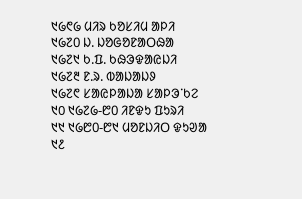᱑᱙᱖᱙ ᱢᱤᱨ ᱠᱚᱥᱤᱢ ᱟᱞᱤ
᱑᱙᱗᱐ ᱡ. ᱡᱚᱜᱚᱱᱟᱛᱷᱟ
᱑᱙᱗᱑ ᱠ.ᱯ. ᱠᱷᱳᱫᱟᱭᱡᱤ
᱑᱙᱗᱓ ᱱ.ᱨ. ᱵᱟᱡᱟᱡᱽ
᱑᱙᱗᱖ ᱥᱟᱭᱞᱟᱡᱟ ᱥᱟᱞᱳᱸᱠᱮ
᱑0 ᱑᱙᱗᱙-᱘᱐ ᱤᱱᱫᱩ ᱯᱩᱨᱤ
᱑᱑ ᱑᱙᱘᱐-᱘᱑ ᱢᱚᱱᱡᱤᱛ ᱫᱩᱣᱟ
᱑᱒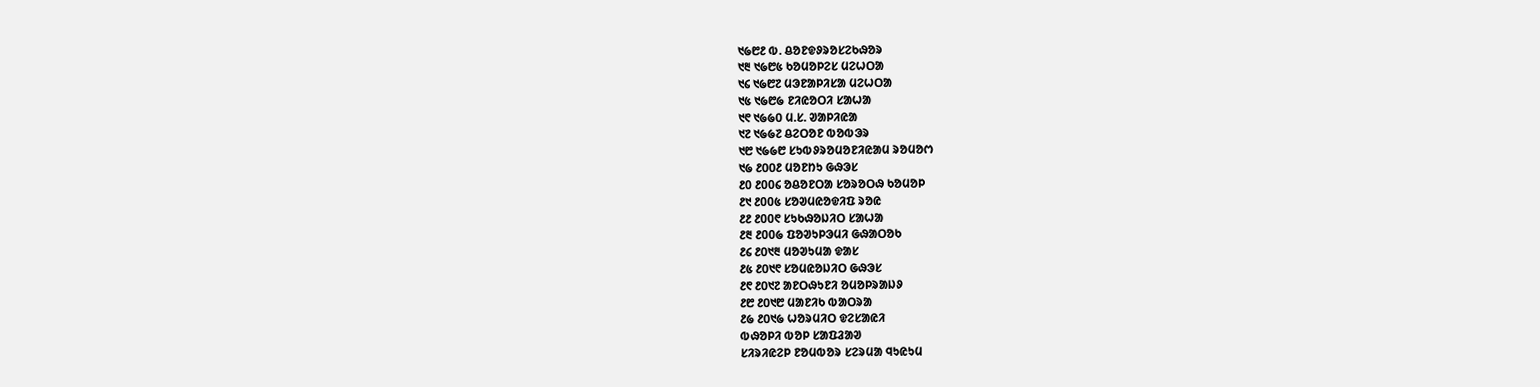᱑᱙᱘᱒ ᱵ. ᱪᱚᱱᱫᱽᱨᱚᱥᱮᱠᱷᱚᱨ
᱑᱓ ᱑᱙᱘᱕ ᱠᱚᱢᱚᱞᱮᱥ ᱢᱮᱦᱛᱟ
᱑᱔ ᱑᱙᱘᱗ ᱢᱳᱱᱟᱞᱤᱥᱟ ᱢᱮᱦᱛᱟ
᱑᱕ ᱑᱙᱘᱙ ᱱᱤᱭᱚᱛᱤ ᱥᱟᱦᱟ
᱑᱖ ᱑᱙᱙᱐ ᱢ.ᱥ. ᱣᱟᱞᱤᱭᱟ
᱑᱗ ᱑᱙᱙᱗ ᱪᱮᱛᱚᱱ ᱵᱚᱵᱳᱨ
᱑᱘ ᱑᱙᱙᱘ ᱥᱩᱵᱽᱨᱚᱢᱚᱱᱤᱭᱟᱢ ᱨᱚᱢᱚᱬ
᱑᱙ ᱒᱐᱐᱒ ᱢᱚᱱᱴᱩ ᱜᱷᱳᱥ
᱒0 ᱒00᱔ ᱚᱪᱚᱱᱛᱟ ᱥᱚᱨᱚᱛᱷ ᱠᱚᱢᱚᱞ
᱒᱑ ᱒00᱕ ᱥᱚᱣᱢᱭᱚᱫᱤᱯ ᱨᱚᱭ
᱒᱒ ᱒00᱖ ᱥᱩᱠᱷᱚᱡᱤᱛ ᱥᱟᱦᱟ
᱒᱓ ᱒00᱙ ᱯᱚᱣᱩᱞᱳᱢᱤ ᱜᱷᱟᱛᱚᱠ
᱒᱔ ᱒᱐᱑᱓ ᱢᱚᱣᱩᱢᱟ ᱫᱟᱥ
᱒᱕ ᱒᱐᱑᱖ ᱥᱚᱢᱭᱚᱡᱤᱛ ᱜᱷᱳᱥ
᱒᱖ ᱒᱐᱑᱗ ᱟᱱᱛᱷᱩᱱᱤ ᱚᱢᱚᱞᱨᱟᱡᱽ
᱒᱘ ᱒᱐᱑᱘ ᱢᱟᱱᱤᱠ ᱵᱟᱛᱨᱟ
᱒᱙ ᱒᱐᱑᱙ ᱦᱚᱨᱢᱤᱛ ᱫᱮᱥᱟᱭᱤ
ᱵᱷᱚᱞᱤ ᱵᱚᱞ ᱥᱟᱯᱲᱟᱣ
ᱥᱤᱨᱤᱭᱮᱞ ᱱᱚᱢᱵᱚᱨ ᱥᱮᱨᱢᱟ ᱧᱩᱭᱩᱢ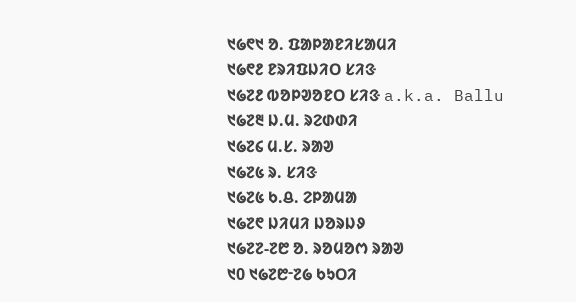᱑᱙᱖᱑ ᱚ. ᱯᱟᱞᱟᱱᱤᱥᱟᱢᱤ
᱑᱙᱖᱒ ᱱᱨᱤᱯᱡᱤᱛ ᱥᱤᱝ
᱑᱙᱗᱒ ᱵᱚᱞᱣᱚᱱᱛ ᱥᱤᱝ a.k.a. Ballu
᱑᱙᱗᱓ ᱡ.ᱢ. ᱨᱮᱰᱰᱤ
᱑᱙᱗᱔ ᱢ.ᱥ. ᱨᱟᱣ
᱑᱙᱗᱕ ᱨ. ᱥᱤᱝ
᱑᱙᱗᱕ ᱠ.ᱪ. ᱮᱞᱟᱢᱟ
᱑᱙᱗᱖ ᱡᱤᱢᱤ ᱡᱚᱨᱡᱽ
᱑᱙᱗᱗-᱗᱘ ᱚ. ᱨᱚᱢᱚᱬ ᱨᱟᱣ
᱑0 ᱑᱙᱗᱘ᱼ᱗᱙ ᱠᱩᱛᱤ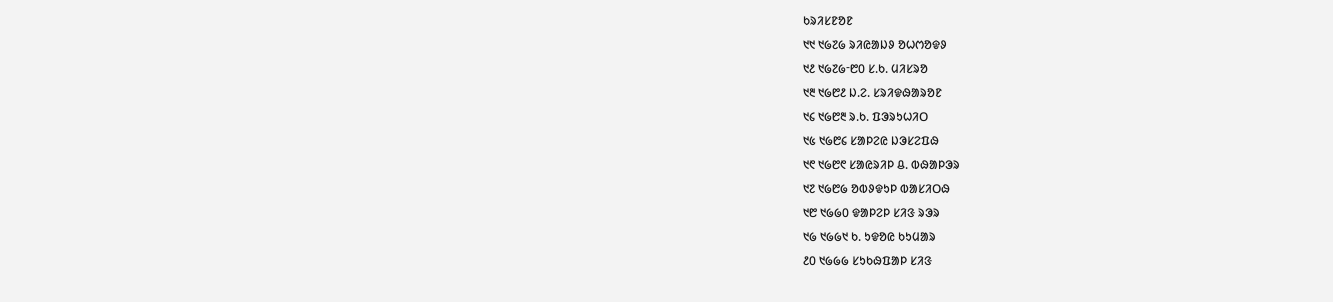ᱠᱨᱤᱥᱱᱚᱱ
᱑᱑ ᱑᱙᱗᱙ ᱨᱤᱭᱟᱡᱽ ᱚᱦᱬᱚᱫᱽ
᱑᱒ ᱑᱙᱗᱙ᱼ᱘᱐ ᱥ.ᱠ. ᱢᱤᱥᱨᱚ
᱑᱓ ᱑᱙᱘᱒ ᱡ.ᱮ. ᱥᱨᱤᱫᱷᱟᱨᱚᱱ
᱑᱔ ᱑᱙᱘᱓ ᱨ.ᱠ. ᱯᱳᱨᱩᱦᱤᱛ
᱑᱕ ᱑᱙᱘᱔ ᱥᱟᱞᱮᱭ ᱡᱳᱥᱮᱯᱷ
᱑᱖ ᱑᱙᱘᱖ ᱥᱟᱭᱨᱤᱞ ᱪ. ᱵᱷᱟᱞᱳᱨ
᱑᱗ ᱑᱙᱘᱙ ᱚᱵᱽᱫᱩᱞ ᱵᱟᱥᱤᱛᱷ
᱑᱘ ᱑᱙᱙᱐ ᱫᱟᱞᱮᱞ ᱥᱤᱝ ᱨᱳᱨ
᱑᱙ ᱑᱙᱙᱑ ᱠ. ᱩᱫᱚᱭ ᱠᱩᱢᱟᱨ
᱒᱐ ᱑᱙᱙᱙ ᱥᱩᱠᱷᱯᱟᱞ ᱥᱤᱝ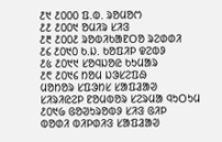᱒᱑ ᱒000 ᱯ.ᱵ. ᱨᱚᱢᱚᱬ
᱒᱒ ᱒᱐᱐᱑ ᱚᱢᱤᱨ ᱥᱤᱝ
᱒᱓ ᱒᱐᱐᱒ ᱨᱚᱵᱤᱠᱟᱱᱛᱚ ᱨᱮᱰᱰᱤ
᱒᱔ ᱒᱐᱑᱐ ᱠ.ᱡ. ᱠᱚᱯᱤᱞ ᱫᱮᱵᱽ
᱒᱕ ᱒᱐᱑᱑ ᱥᱚᱧᱡᱚᱭ ᱠᱩᱢᱟᱨ
᱒᱖ ᱒᱐᱑᱔ ᱴᱚᱢ ᱡᱳᱥᱮᱯᱷ
ᱢᱚᱴᱚᱨ ᱥᱯᱳᱴᱥ ᱥᱟᱯᱲᱟᱣ
ᱥᱤᱨᱤᱭᱮᱞ ᱱᱚᱢᱵᱚᱨ ᱥᱮᱨᱢᱟ ᱧᱩᱛᱩᱢ
᱒᱐᱑᱙ ᱜᱚᱣᱩᱨᱚᱵᱽ ᱥᱤᱝ ᱜᱤᱞ
ᱵᱚᱰᱤ ᱵᱤᱞᱰᱤᱝ ᱥᱟᱯᱲᱟᱣ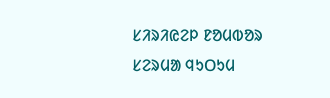ᱥᱤᱨᱤᱭᱮᱞ ᱱᱚᱢᱵᱚᱨ ᱥᱮᱨᱢᱟ ᱧᱩᱛᱩᱢ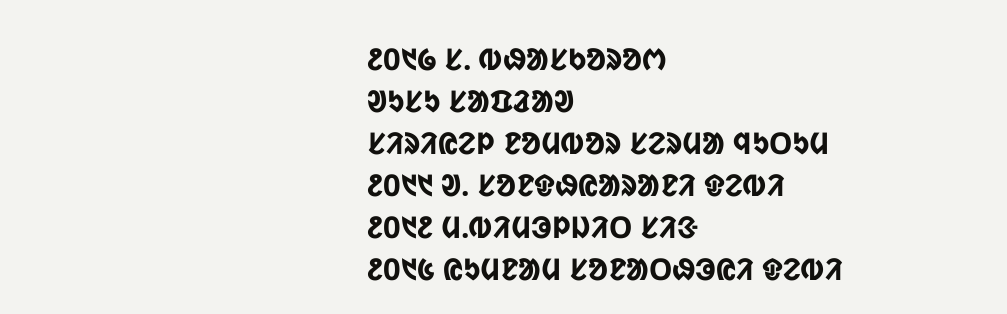᱒᱐᱑᱙ ᱥ. ᱵᱷᱟᱥᱠᱚᱨᱚᱬ
ᱣᱩᱥᱩ ᱥᱟᱯᱲᱟᱣ
ᱥᱤᱨᱤᱭᱮᱞ ᱱᱚᱢᱵᱚᱨ ᱥᱮᱨᱢᱟ ᱧᱩᱛᱩᱢ
᱒᱐᱑᱑ ᱣ. ᱥᱚᱱᱫᱷᱭᱟᱨᱟᱱᱤ ᱫᱮᱵᱤ
᱒᱐᱑᱒ ᱢ.ᱵᱤᱢᱳᱞᱡᱤᱛ ᱥᱤᱝ
᱒᱐᱑᱕ ᱭᱩᱢᱱᱟᱢ ᱥᱚᱱᱟᱛᱷᱳᱭᱤ ᱫᱮᱵᱤ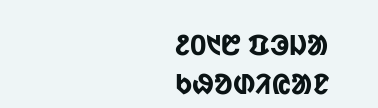᱒᱐᱑᱘ ᱯᱳᱡᱟ ᱠᱷᱚᱰᱤᱭᱟᱱ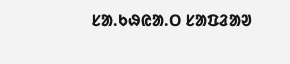ᱥᱟ.ᱠᱷᱭᱟ.ᱛ ᱥᱟᱯᱲᱟᱣ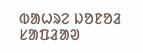ᱵᱟᱦᱨᱮ ᱡᱚᱱᱚᱲ ᱥᱟᱯᱲᱟᱣ